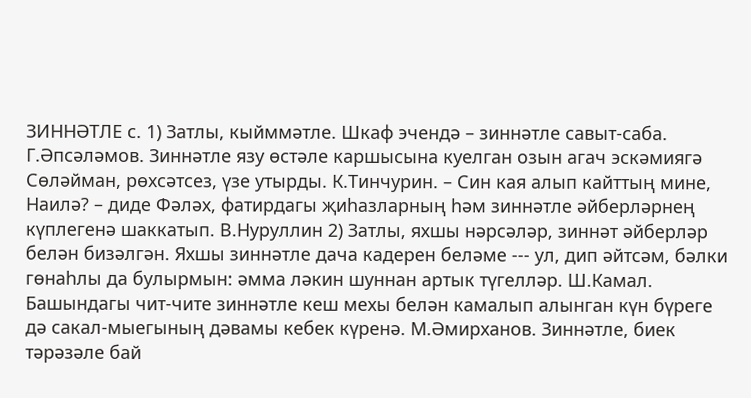ЗИННӘТЛЕ с. 1) Затлы, кыйммәтле. Шкаф эчендә – зиннәтле савыт-саба. Г.Әпсәләмов. Зиннәтле язу өстәле каршысына куелган озын агач эскәмиягә Сөләйман, рөхсәтсез, үзе утырды. К.Тинчурин. – Син кая алып кайттың мине, Наилә? – диде Фәләх, фатирдагы җиһазларның һәм зиннәтле әйберләрнең күплегенә шаккатып. В.Нуруллин 2) Затлы, яхшы нәрсәләр, зиннәт әйберләр белән бизәлгән. Яхшы зиннәтле дача кадерен беләме --- ул, дип әйтсәм, бәлки гөнаһлы да булырмын: әмма ләкин шуннан артык түгелләр. Ш.Камал. Башындагы чит-чите зиннәтле кеш мехы белән камалып алынган күн бүреге дә сакал-мыегының дәвамы кебек күренә. М.Әмирханов. Зиннәтле, биек тәрәзәле бай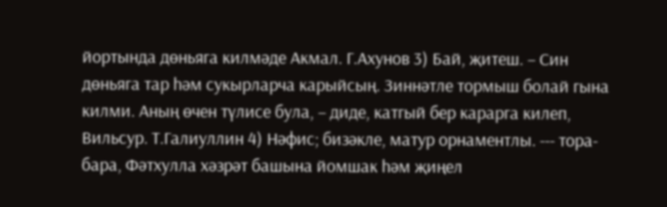йортында дөньяга килмәде Акмал. Г.Ахунов 3) Бай, җитеш. – Син дөньяга тар һәм сукырларча карыйсың. Зиннәтле тормыш болай гына килми. Аның өчен түлисе була, – диде, катгый бер карарга килеп, Вильсур. Т.Галиуллин 4) Нәфис; бизәкле, матур орнаментлы. --- тора-бара, Фәтхулла хәзрәт башына йомшак һәм җиңел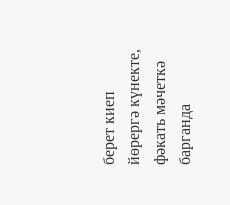берет киеп йөрергә күнекте, фәкать мәчеткә барганда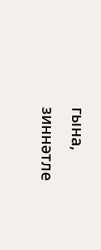гына, зиннәтле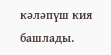кәләпүш кия башлады.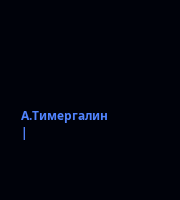А.Тимергалин |